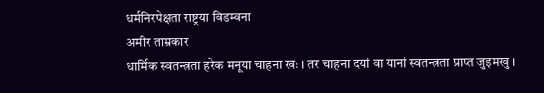धर्मनिरपेक्षता राष्ट्रया विडम्वना
अमीर ताम्रकार
धार्मिक स्वतन्त्रता हरेक मनूया चाहना खः । तर चाहना दयां वा यानां स्वतन्त्रता प्राप्त जुइमखु ।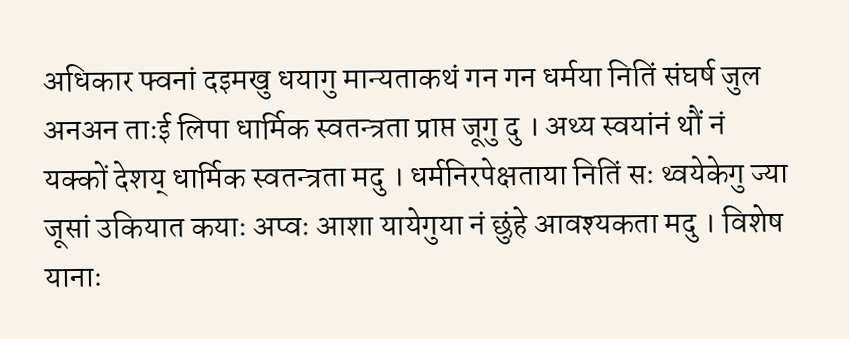अधिकार फ्वनां दइमखु धयागु मान्यताकथं गन गन धर्मया नितिं संघर्ष जुल अनअन ताःई लिपा धार्मिक स्वतन्त्रता प्राप्त जूगु दु । अथ्य स्वयांनं थौं नं यक्कों देशय् धार्मिक स्वतन्त्रता मदु । धर्मनिरपेक्षताया नितिं सः थ्वयेकेगु ज्या जूसां उकियात कयाः अप्वः आशा यायेगुया नं छुंहे आवश्यकता मदु । विशेष यानाः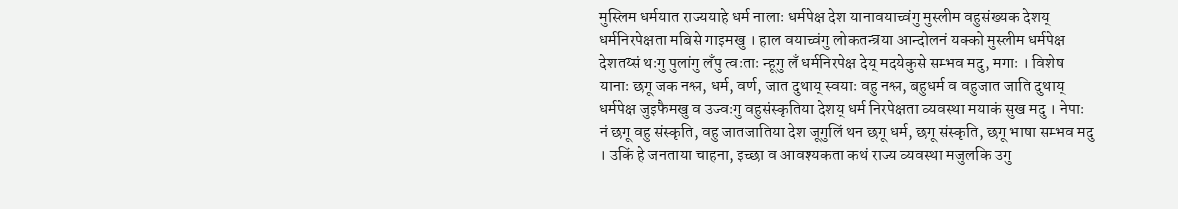मुस्लिम धर्मयात राज्ययाहे धर्म नालाः धर्मपेक्ष देश यानावयाच्वंगु मुस्लीम वहुसंख्यक देशय् धर्मनिरपेक्षता मबिसे गाइमखु । हाल वयाच्वंगु लोकतन्त्रया आन्दोलनं यक्को मुस्लीम धर्मपेक्ष देशतय्सं थःगु पुलांगु लँपु त्वःताः न्हूगु लँ धर्मनिरपेक्ष देय् मदयेकुसे सम्भव मदु, मगाः । विशेष यानाः छगू जक नश्ल, धर्म, वर्ण, जात दुथाय् स्वयाः वहु नश्ल, बहुधर्म व वहुजात जाति दुथाय् धर्मपेक्ष जुइफैमखु व उज्वःगु वहुसंस्कृतिया देशय् धर्म निरपेक्षता व्यवस्था मयाकं सुख मदु । नेपाः नं छगू वहु संस्कृति, वहु जातजातिया देश जूगुलिं थन छगू धर्म, छगू संस्कृति, छगू भाषा सम्भव मदु । उकिं हे जनताया चाहना, इच्छा व आवश्यकता कथं राज्य व्यवस्था मजुलकि उगु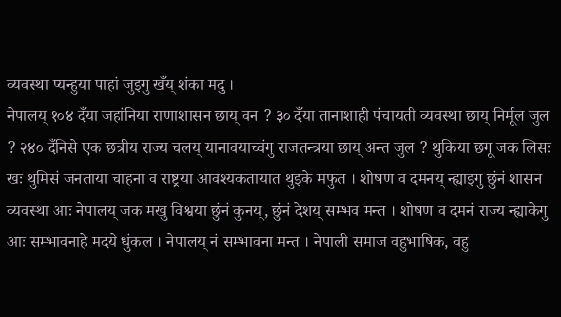व्यवस्था प्यन्हुया पाहां जुइगु खँय् शंका मदु ।
नेपालय् १०४ दँया जहांनिया राणाशासन छाय् वन ? ३० दँया तानाशाही पंचायती व्यवस्था छाय् निर्मूल जुल ? २४० दँनिसे एक छत्रीय राज्य चलय् यानावयाच्वंगु राजतन्त्रया छाय् अन्त जुल ? थुकिया छगू जक लिसः खः थुमिसं जनताया चाहना व राष्ट्रया आवश्यकतायात थुइके मफुत । शोषण व दमनय् न्ह्याइगु छुंनं शासन व्यवस्था आः नेपालय् जक मखु विश्वया छुंनं कुनय्, छुंनं देशय् सम्भव मन्त । शोषण व दमनं राज्य न्ह्याकेगु आः सम्भावनाहे मदये धुंकल । नेपालय् नं सम्भावना मन्त । नेपाली समाज वहुभाषिक, वहु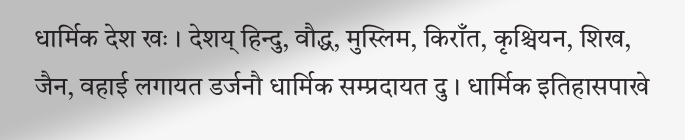धार्मिक देश खः । देशय् हिन्दु, वौद्ध, मुस्लिम, किराँत, कृश्चियन, शिख, जैन, वहाई लगायत डर्जनौ धार्मिक सम्प्रदायत दु । धार्मिक इतिहासपाखे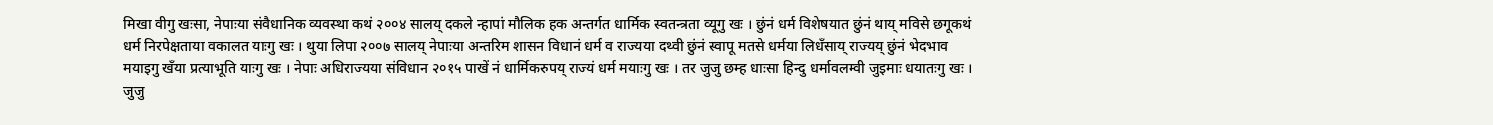मिखा वीगु खःसा, नेपाःया संवैधानिक व्यवस्था कथं २००४ सालय् दकले न्हापां मौलिक हक अन्तर्गत धार्मिक स्वतन्त्रता व्यूगु खः । छुंनं धर्म विशेषयात छुंनं थाय् मविसे छगूकथं धर्म निरपेक्षताया वकालत याःगु खः । थुया लिपा २००७ सालय् नेपाःया अन्तरिम शासन विधानं धर्म व राज्यया दथ्वी छुंनं स्वापू मतसे धर्मया लिधँसाय् राज्यय् छुंनं भेदभाव मयाइगु खँया प्रत्याभूति याःगु खः । नेपाः अधिराज्यया संविधान २०१५ पाखें नं धार्मिकरुपय् राज्यं धर्म मयाःगु खः । तर जुजु छम्ह धाःसा हिन्दु धर्मावलम्वी जुइमाः धयातःगु खः । जुजु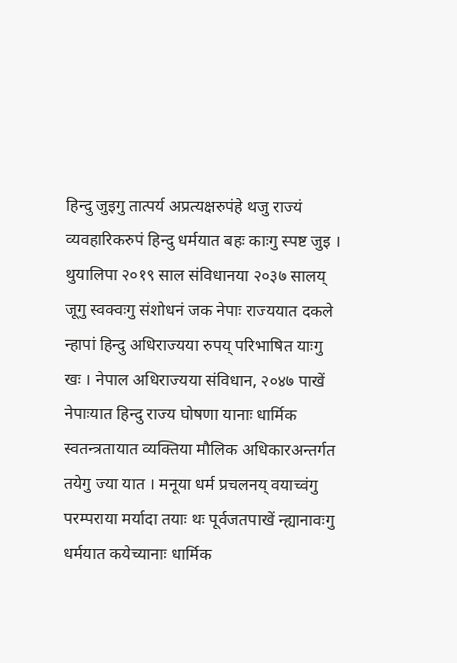हिन्दु जुइगु तात्पर्य अप्रत्यक्षरुपंहे थजु राज्यं व्यवहारिकरुपं हिन्दु धर्मयात बहः काःगु स्पष्ट जुइ । थुयालिपा २०१९ साल संविधानया २०३७ सालय् जूगु स्वक्वःगु संशोधनं जक नेपाः राज्ययात दकले न्हापां हिन्दु अधिराज्यया रुपय् परिभाषित याःगु खः । नेपाल अधिराज्यया संविधान, २०४७ पाखें नेपाःयात हिन्दु राज्य घोषणा यानाः धार्मिक स्वतन्त्रतायात व्यक्तिया मौलिक अधिकारअन्तर्गत तयेगु ज्या यात । मनूया धर्म प्रचलनय् वयाच्वंगु परम्पराया मर्यादा तयाः थः पूर्वजतपाखें न्ह्यानावःगु धर्मयात कयेच्यानाः धार्मिक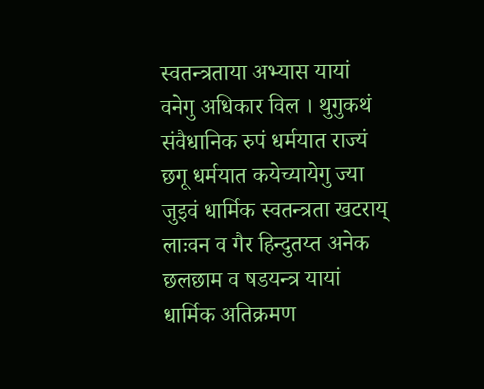स्वतन्त्रताया अभ्यास यायां वनेगु अधिकार विल । थुगुकथं संवैधानिक रुपं धर्मयात राज्यं छगू धर्मयात कयेच्यायेगु ज्या जुइवं धार्मिक स्वतन्त्रता खटराय् लाःवन व गैर हिन्दुतय्त अनेक छलछाम व षडयन्त्र यायां धार्मिक अतिक्रमण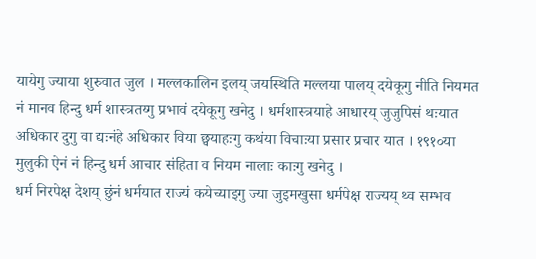यायेगु ज्याया शुरुवात जुल । मल्लकालिन इलय् जयस्थिति मल्लया पालय् दयेकूगु नीति नियमत नं मानव हिन्दु धर्म शास्त्रतय्गु प्रभावं दयेकूगु खनेदु । धर्मशास्त्रयाहे आधारय् जुजुपिसं थःयात अधिकार दुगु वा द्यःनंहे अधिकार विया छ्वयाहःगु कथंया विचाःया प्रसार प्रचार यात । १९१०या मुलुकी ऐनं नं हिन्दु धर्म आचार संहिता व नियम नालाः काःगु खनेदु ।
धर्म निरपेक्ष देशय् छुंनं धर्मयात राज्यं कयेच्याइगु ज्या जुइमखुसा धर्मपेक्ष राज्यय् थ्व सम्भव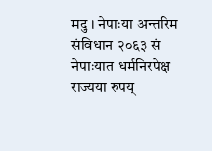मदु । नेपाःया अन्तरिम संविधान २०६३ सं नेपाःयात धर्मनिरपेक्ष राज्यया रुपय्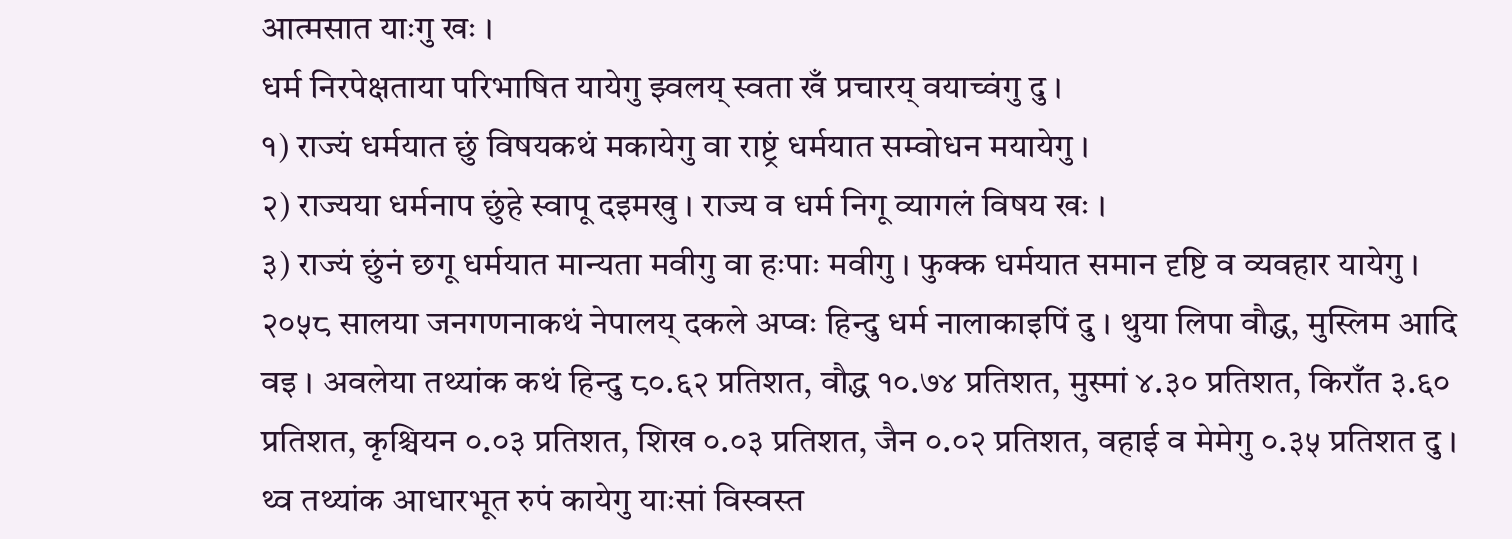आत्मसात याःगु खः ।
धर्म निरपेक्षताया परिभाषित यायेगु झ्वलय् स्वता खँ प्रचारय् वयाच्वंगु दु ।
१) राज्यं धर्मयात छुं विषयकथं मकायेगु वा राष्ट्रं धर्मयात सम्वोधन मयायेगु ।
२) राज्यया धर्मनाप छुंहे स्वापू दइमखु । राज्य व धर्म निगू व्यागलं विषय खः ।
३) राज्यं छुंनं छगू धर्मयात मान्यता मवीगु वा हःपाः मवीगु । फुक्क धर्मयात समान दृष्टि व व्यवहार यायेगु ।
२०५८ सालया जनगणनाकथं नेपालय् दकले अप्वः हिन्दु धर्म नालाकाइपिं दु । थुया लिपा वौद्ध, मुस्लिम आदि वइ । अवलेया तथ्यांक कथं हिन्दु ८०.६२ प्रतिशत, वौद्ध १०.७४ प्रतिशत, मुस्मां ४.३० प्रतिशत, किराँत ३.६० प्रतिशत, कृश्चियन ०.०३ प्रतिशत, शिख ०.०३ प्रतिशत, जैन ०.०२ प्रतिशत, वहाई व मेमेगु ०.३५ प्रतिशत दु । थ्व तथ्यांक आधारभूत रुपं कायेगु याःसां विस्वस्त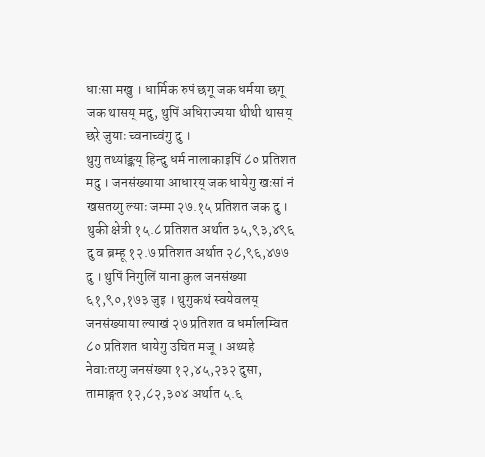धाःसा मखु । धार्मिक रुपं छगू जक धर्मया छगू जक थासय् मदु, थुपिं अधिराज्यया थीथी थासय् छरे जुयाः च्वनाच्वंगु दु ।
थुगु तथ्यांङ्कय् हिन्दु धर्म नालाकाइपिं ८० प्रतिशत मदु । जनसंख्याया आधारय् जक धायेगु खःसां नं खसतय्गु ल्याः जम्मा २७.१५ प्रतिशत जक दु । थुकी क्षेत्री १५.८ प्रतिशत अर्थात ३५,९३,४९६ दु व ब्रम्हू १२.७ प्रतिशत अर्थात २८,९६,४७७ दु । थुपिं निगुलिं याना कुल जनसंख्या ६१,९०,१७३ जुइ । थुगुकथं स्वयेवलय् जनसंख्याया ल्याखं २७ प्रतिशत व धर्मालम्वित ८० प्रतिशत धायेगु उचित मजू । अथ्यहे नेवाःतय्गु जनसंख्या १२,४५,२३२ दुसा, तामाङ्गत १२,८२,३०४ अर्थात ५.६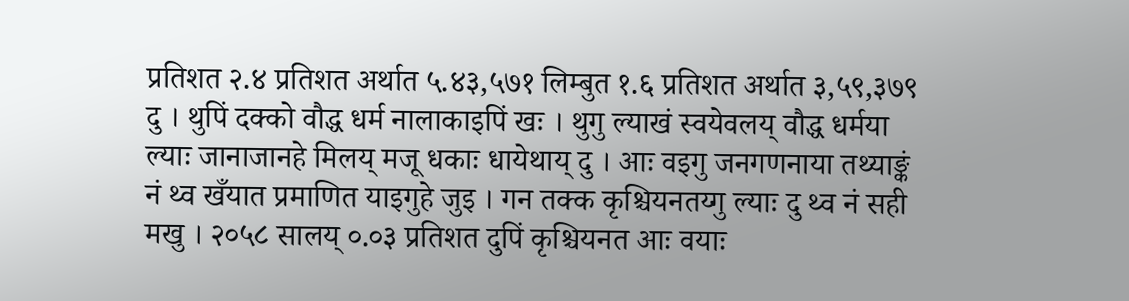प्रतिशत २.४ प्रतिशत अर्थात ५.४३,५७१ लिम्बुत १.६ प्रतिशत अर्थात ३,५९,३७९ दु । थुपिं दक्को वौद्ध धर्म नालाकाइपिं खः । थुगु ल्याखं स्वयेवलय् वौद्ध धर्मया ल्याः जानाजानहे मिलय् मजू धकाः धायेथाय् दु । आः वइगु जनगणनाया तथ्याङ्कं नं थ्व खँयात प्रमाणित याइगुहे जुइ । गन तक्क कृश्चियनतय्गु ल्याः दु थ्व नं सही मखु । २०५८ सालय् ०.०३ प्रतिशत दुपिं कृश्चियनत आः वयाः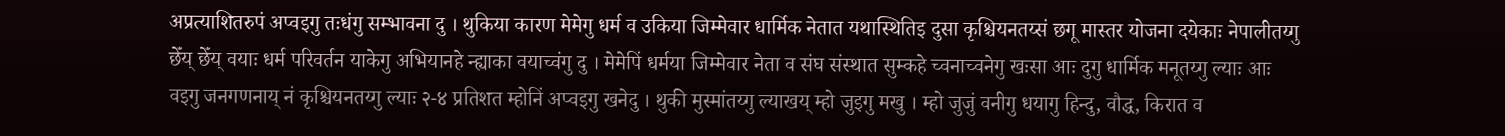अप्रत्याशितरुपं अप्वइगु तःधंगु सम्भावना दु । थुकिया कारण मेमेगु धर्म व उकिया जिम्मेवार धार्मिक नेतात यथास्थितिइ दुसा कृश्चियनतय्सं छगू मास्तर योजना दयेकाः नेपालीतय्गु छेँय् छेँय् वयाः धर्म परिवर्तन याकेगु अभियानहे न्ह्याका वयाच्वंगु दु । मेमेपिं धर्मया जिम्मेवार नेता व संघ संस्थात सुम्कहे च्वनाच्वनेगु खःसा आः दुगु धार्मिक मनूतय्गु ल्याः आः वइगु जनगणनाय् नं कृश्चियनतय्गु ल्याः २-४ प्रतिशत म्होनिं अप्वइगु खनेदु । थुकी मुस्मांतय्गु ल्याखय् म्हो जुइगु मखु । म्हो जुजुं वनीगु धयागु हिन्दु, वौद्ध, किरात व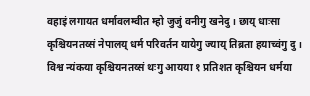वहाइं लगायत धर्मावलम्वीत म्हो जुजुं वनीगु खनेदु । छाय् धाःसा कृश्चियनतय्सं नेपालय् धर्म परिवर्तन यायेगु ज्याय् तिब्रता हयाच्वंगु दु ।
विश्व न्यंकया कृश्चियनतय्सं थःगु आयया १ प्रतिशत कृश्चियन धर्मया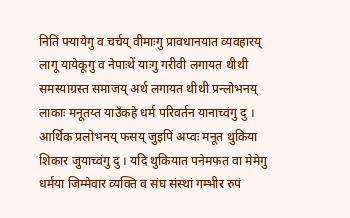नितिं फ्यायेगु व चर्चय् वीमाःगु प्रावधानयात व्यवहारय् लागू यायेकूगु व नेपाःथें याःगु गरीवी लगायत थीथी समस्याग्रस्त समाजय् अर्थ लगायत थीथी प्रन्लोभनय् लाकाः मनूतय्त याउँकहे धर्म परिवर्तन यानाच्वंगु दु । आर्थिक प्रलोभनय् फसय् जुइपिं अप्वः मनूत थुकिया शिकार जुयाच्वंगु दु । यदि थुकियात पनेमफत वा मेमेगु धर्मया जिम्मेवार व्यक्ति व संघ संस्थां गम्भीर रुपं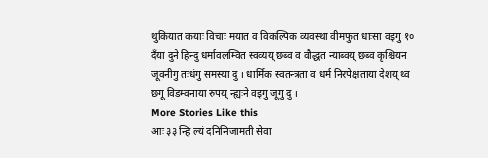थुकियात कयाः विचाः मयात व विकल्पिक व्यवस्था वीमफुत धाःसा वइगु १० दँया दुने हिन्दु धर्मावलम्वित स्वव्यय् छब्व व वौद्धत न्याब्वय् छब्व कृश्चियन जूवनीगु तःधंगु समस्या दु । धार्मिक स्वतन्त्रता व धर्म निरपेक्षताया देशय् थ्व छगू विडम्वनाया रुपय् न्ह्यःने वइगु जूगु दु ।
More Stories Like this
आः ३३ न्हि ल्यं दनिनिजामती सेवा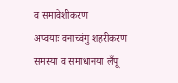व समावेशीकरण
अप्वयाः वनाच्वंगु शहरीकरण समस्या व समाधानया लँपू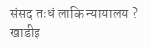संसद तःधं लाकि न्यायालय ?
खाडीइ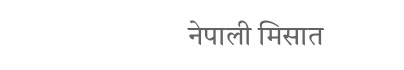नेपाली मिसात